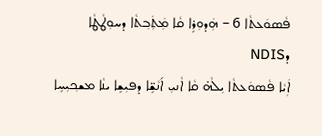ܦܵܣܘܿܥܬܵܐ 6 – ܗܲܕܘܼܪܹܐ ܩܵܐ ܡܲܬܲܒ݂ܬܵܐ ܕܚܘܼܛܵܛܵܐ ܕNDIS
ܐܲܝܵܐ ܦܵܣܘܿܥܬܵܐ ܝܼܠܵܗ̇ ܩܵܐ ܐܵܢܝܼ ܐ݇ܢܵܫܹ̈ܐ ܕܦܝܼܫܹܐ ܝܢܵܐ ܡܫܟ݂ܝܼܚܹܐ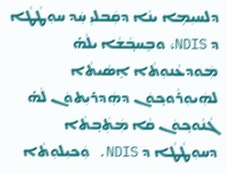ܕܠܚܝܼܡܹܐ ܝܢܵܐ ܕܩܲܒܠܝܼ ܚܲܕ ܚܘܼܛܵܛܵܐ ܕ NDIS، ܘܒܸܚܒ݂ܵܫܵܐ ܝܠܵܗ̇ ܡܲܘܕܥܵܢܘܼܬܵܐ ܐܸܣܵܝܬܵܐ ܠܗܲܝܘܼܪܵܘܟ݂ܘܿܢ ܕܗܲܕܪܝܼܬܘܿܢ ܠܵܗ̇ ܓܵܢܵܘܟ݂ܘܿܢ ܩܵܐ ܡܲܬܲܒ݂ܬܵܐ ܕܚܘܼܛܵܛܵܐ ܕ NDIS. ܘܲܟܝܼܠܘܼܬܵܐ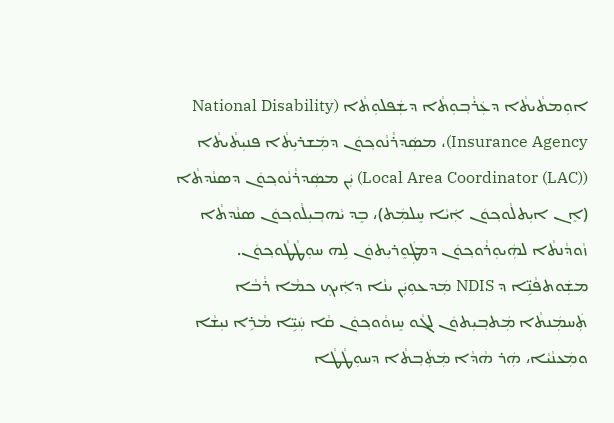ܐܘܼܡܬܵܝܬܵܐ ܕܥܲܪܵܒ݂ܘܼܬܵܐ ܕܫܲܦܠܘܼܬܵܐ (National Disability Insurance Agency)، ܡܣܲܕܪܵܢܵܘܟ݂ܘܿܢ ܕܡܲܫܪܝܼܬܵܐ ܦܢܝܼܬܵܝܬܵܐ (Local Area Coordinator (LAC)) ܝܲܢ ܡܣܲܕܪܵܢܵܘܟ݂ܘܿܢ ܕܣܢܵܕܬܵܐ (ܐܸܢ ܐܝܼܬܠܵܘܟ݂ܘܿܢ ܐܲܝܵܐ ܚܸܠܡܲܬ)، ܒܸܕ ܝܵܗܒ݂ܝܼܠܵܘܟ݂ܘܿܢ ܣܢܵܕܬܵܐ ܙܵܘܕܵܢܬܵܐ ܠܗܲܝܘܼܪܵܘܟ݂ܘܿܢ ܕܡܛܲܘܸܪܝܼܬܘܿܢ ܠܹܗ ܚܘܼܛܵܛܵܘܟ݂ܘܿܢ.
ܡܫܲܘܬܦܵܢܹ̈ܐ ܕ NDIS ܡܲܕܥܘܼܝܲܢ ܝܢܵܐ ܕܐܲܝܟ݂ ܟܡܵܐ ܪܵܒܵܐ ܬܲܚܡܲܢܬܵܐ ܡܲܬܒ݂ܝܼܬܘܿܢ ܠܓܵܘ ܚܸܙܘܵܘܟ݂ܘܿܢ ܩܵܐ ܚܲܝܹ̈ܐ ܡܵܪܹܐ ܢܝܼܫܵܐ ܘܡܲܥܢܵܝܵܐ، ܗܲܪ ܗܵܕܵܐ ܡܲܬܲܒ݂ܬܵܐ ܕܚܘܼܛܵܛܵܐ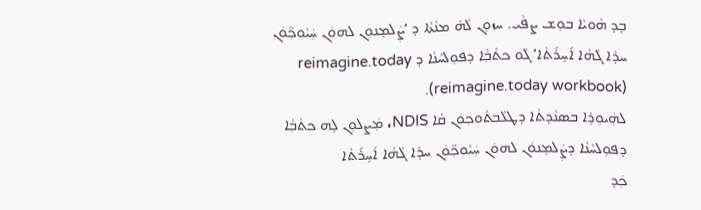ܒܸܕ ܗܵܘܝܵܐ ܒܘܼܫ ܨܦܵܝ. ܚܙܘܼܢ ܠܵܗ̇ ܡܢܵܬܵܐ ܕ ‘ܨܲܠܡܸܢܘܼܢ ܠܗܘܿܢ ܚܲܝܵܘܟ݂̈ܘܿܢ ܚܕܵܐ ܓܵܗܵܐ ܐ݇ܚܹܪ݇ܬܵܐ’ ܓܵܘ ܟܬܵܒ݂ܵܐ ܕܦܘܼܠܚܵܢܵܐ ܕ reimagine.today (reimagine.today workbook).
ܠܗܲܝܘܼܪܹܐ ܒܣܢܵܕܬܵܐ ܕܛܠܵܒܬܵܘܟ݂ܘܿܢ ܩܵܐ NDIS، ܡܲܨܠܘܼܢ ܠܹܗ ܟܬܵܒ݂ܵܐ ܕܦܘܼܠܚܵܢܵܐ ܕܨܲܠܡܸܢܘܿܢ ܠܗܘܿܢ ܚܲܝܵܘܟ݂̈ܘܿܢ ܚܕܵܐ ܓܵܗܵܐ ܐ݇ܚܹܪ݇ܬܵܐ
ܟܲܕ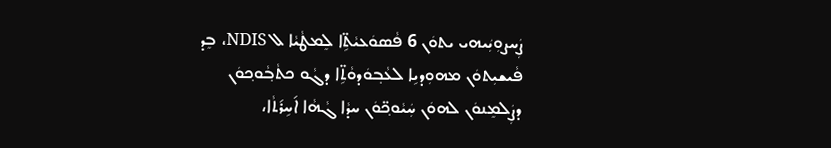ܨܲܚܨܘܼܝܲܝܗܝ ܝܬܘܿܢ 6 ܦܵܣܘܿܥܝܵܬܹ̈ܐ ܠܸܡܛܵܝܵܐ ܠ NDIS، ܒܸܕ ܦܵܝܫܝܼܬܘܿܢ ܡܗܘܼܕܝܹܐ ܠܥܵܒ݂ܘܿܕܘܵܬܹ̈ܐ ܕܓܵܘ ܟܬܵܒ݂ܵܘܟ݂ܘܿܢ ܕܨܲܠܡܸܢܘܿܢ ܠܗܘܿܢ ܚܲܝܵܘܟ݂̈ܘܿܢ ܚܕܵܐ ܓܵܗܵܐ ܐ݇ܚܹܪ݇ܬܵܐ،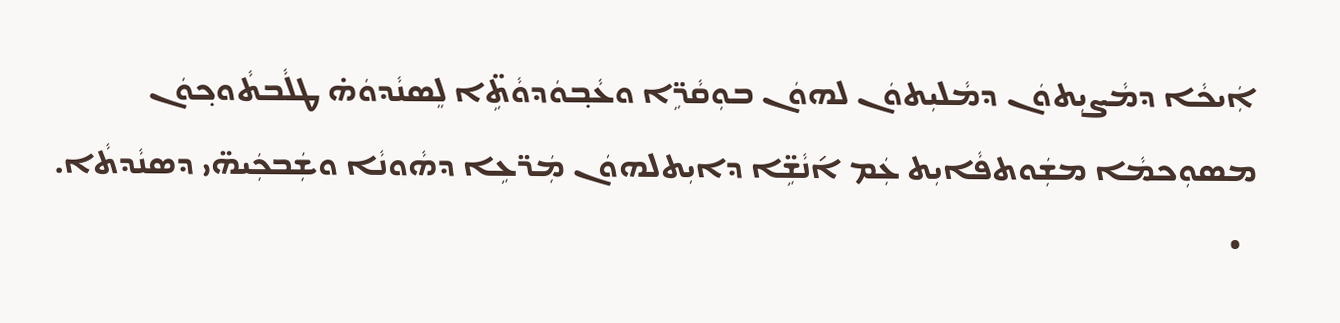ܐܲܝܟܵܐ ܕܡܵܨܝܼܬܘܿܢ ܕܡܵܠܝܼܬܘܿܢ ܠܗܘܿܢ ܒܘܼܩܵܪܹ̈ܐ ܘܥܵܒ݂ܘܿܕܘܵܬܹ̈ܐ ܠܸܣܢܵܕܘܿܗ̇ ܛܠܵܒܬܵܘܟ݂ܘܿܢ
ܡܣܘܼܟܡܵܐ ܡܫܲܘܬܦܵܐܝܼܬ ܥܲܡ ܐ݇ܢܵܫܹ̈ܐ ܕܐܝܼܬܠܗܘܿܢ ܡܲܪ̈ܥܹܐ ܕܗܵܘܢܵܐ ܘܫܲܒܟܲܝܗ̈ܝ ܕܣܢܵܕܬܵܐ.
  •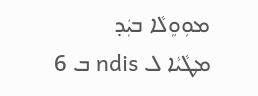ܡܘܼܘܸܠܵܐ ܒܝܲܕ
ܡܛܵܝܵܐ ܠ ndis ܒ 6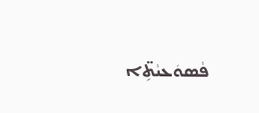ܦܵܣܘܿܥܝܵܬܹ̈ܐ